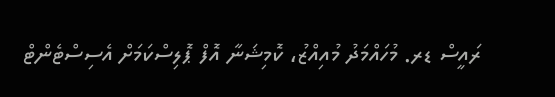ރައީސް ޑރ. މުހައްމަދު މުއިއްޒު، ކޮމިޝަނާ އޮފް ޕޮލިސްކަމަށް އެސިސްޓެންޓް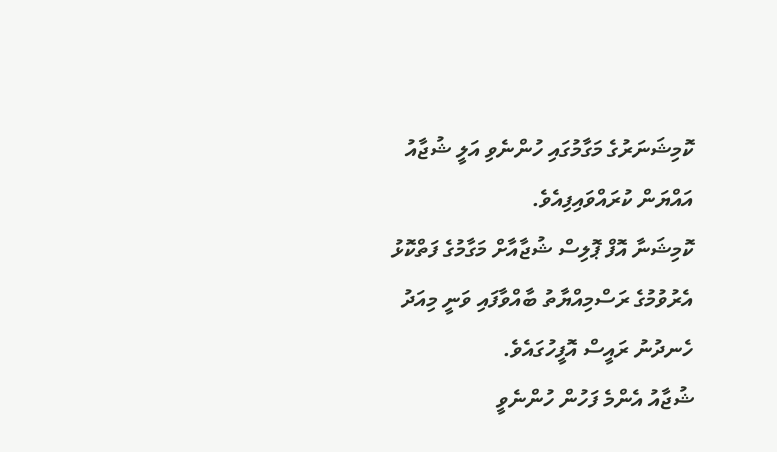ކޮމިޝަނަރުގެ މަގާމުގައި ހުންނެވި އަލީ ޝުޖާއު އައްޔަން ކުރައްވައިފިއެވެ.
ކޮމިޝަނާ އޮފް ޕޮލިސް ޝުޖާއާށް މަގާމުގެ ފަތްކޮޅު އެރުވުމުގެ ރަސްމިއްޔާތު ބާއްވާފައި ވަނީ މިއަދު ހެނދުނު ރައީސް އޮފީހުގައެވެ.
ޝުޖާއު އެންމެ ފަހުން ހުންނެވީ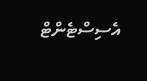އެސިސްޓެންޓް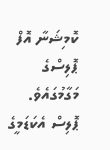ކޮމިޝަނާ އޮފް ޕޮލިސްގެ މަގާމުގައެވެ. ޕޮލިސް އެކަޑަމީގެ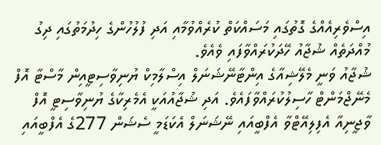އިސްވެރިއެއްގެ ގޮތުގައި މަސައްކަތް ކުރެއްވުމާއި އަދި ފުލުހުންގެ ހިދުމަތުގައި ދިގު މުއްދަތެއް ޝުޖާއު ހޭދަކުރައްވާފައި ވެއެވެ.
ޝުޖާއު ވަނީ މެލޭޝިއާގެ އިންޓާނޭޝަނަލް އިސްލާމިކް ޔުނިވާސިޓީއިން މާސްޓާ އޮފް މެނޭޖްމަންޓް ހާސިލުކުރައްވާފައެވެ. އަދި ޝުޖާއުއަކީ އެމެރިކާގެ ޔުނިވާސިޓީ އޮފް ވާޖީނިއާ އެފިލިއޭޓްވާ އެފްބީއައި ނޭޝަނަލް އެކަޑަމީ ސެޝަން 277ގެ އެފްބީއައި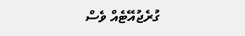ގުރެޖުއޭޓެއް ވެސް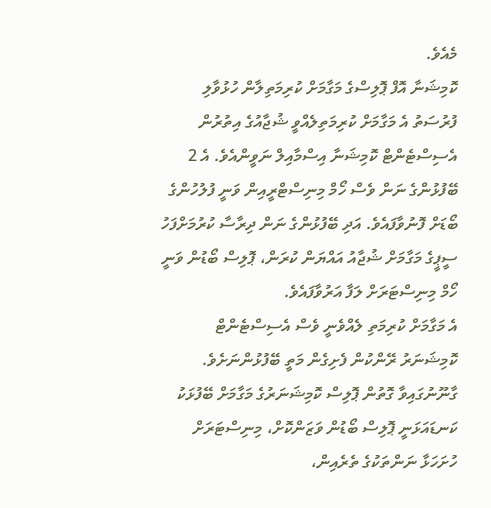މެއެވެ.
ކޮމިޝަނާ އޮފް ޕޮލިސްގެ މަގާމަށް ކުރިމަތިލާން ހުޅުވާލި ފުރުސަތު އެ މަގާމަށް ކުރިމަތިލެއްވީ ޝުޖާއުގެ އިތުރުން އެސިސްޓެންޓް ކޮމިޝަނާ އިސްމާއިލް ނަވީންއެވެ. އެ 2 ބޭފުޅުންގެ ނަން ވެސް ހޯމް މިނިސްޓްރީއިން ވަނީ ފުލުހުންގެ ބޯޑަށް ފޮނުވާފައެވެ. އަދި ބޭފުޅުންގެ ނަން ދިރާސާ ކުރުމަށްފަހު ސީޕީގެ މަގާމަށް ޝުޖާއު އައްޔަން ކުރަން، ޕޮލިސް ބޯޑުން ވަނީ ހޯމް މިނިސްޓަރަށް ލަފާ އަރުވާފައެވެ.
އެ މަގާމަށް ކުރިމަތި ލެއްވެނީ ވެސް އެސިސްޓެންޓް ކޮމިޝަނަރު ރޭންކުން ފެށިގެން މަތީ ބޭފުޅުންނަށެވެ. ގާނޫނުގައިވާ ގޮތުން ޕޮލިސް ކޮމިޝަނަރުގެ މަގާމަށް ބޭފުޅަކު ކަނޑައަޅަނީ ޕޮލިސް ބޯޑުން ވަޒަންކޮށް، މިނިސްޓަރަށް ހުށަހަޅާ ނަންތަކުގެ ތެރެއިން،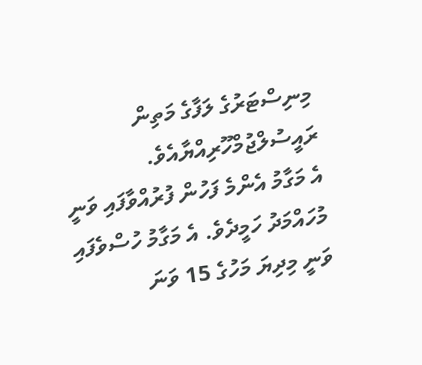މިނިސްޓަރުގެ ލަފާގެ މަތިން ރައީސުލްޖުމްހޫރިއްޔާއެވެ.
އެ މަގާމު އެންމެ ފަހުން ފުރުއްވާފައި ވަނީ މުހައްމަދު ހަމީދެވެ. އެ މަގާމު ހުސްވެފައި ވަނީ މިދިޔަ މަހުގެ 15 ވަނަ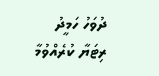ދުވަހު ހަމީދު ރިޓަޔާ ކުރެއްވުމާ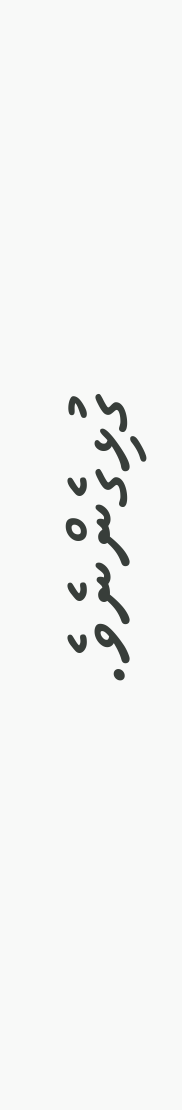ގުޅިގެންނެވެ.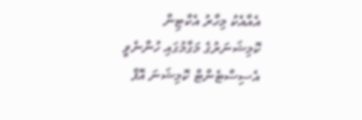އެއާއެކު މިހާރު އެކްޓިން ކޮމިޝަނަރުގެ މަގާމުގައި ހުންނެވީ އެސިސްޓެންޓް ކޮމިޝަނަ އޮފް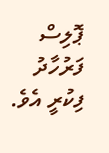ޕޮލިސް ފަރުހާދު ފިކުރީ އެވެ.